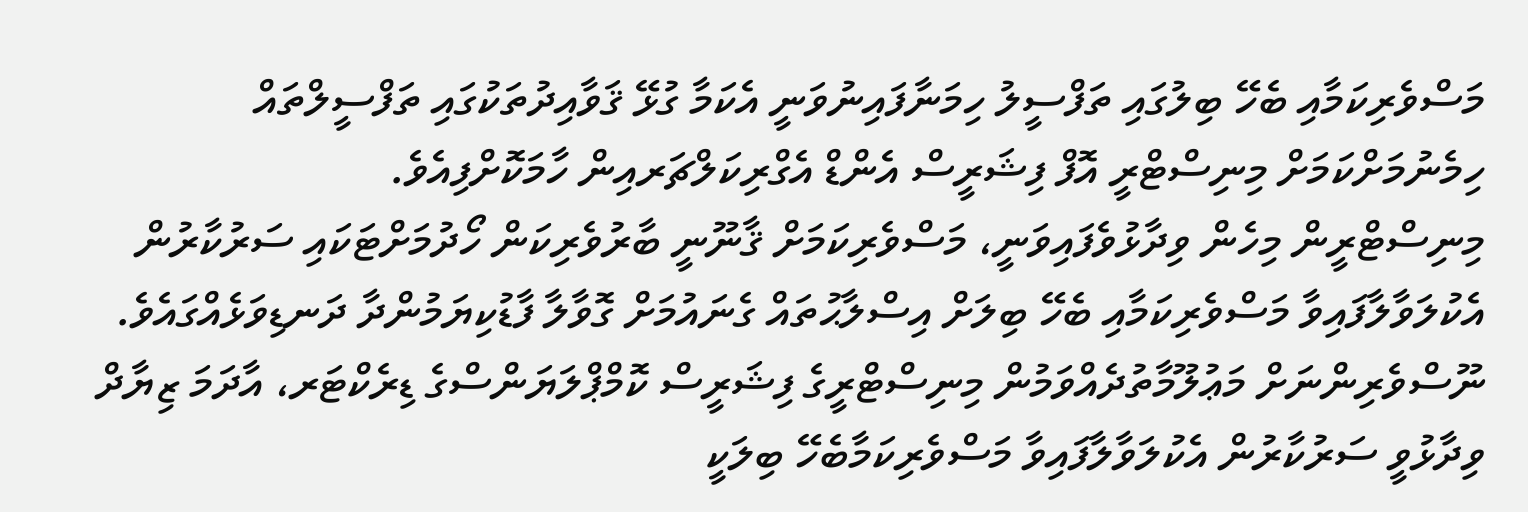މަސްވެރިކަމާއި ބެހޭ ބިލުގައި ތަފްސީލު ހިމަނާފައިނުވަނީ އެކަމާ ގުޅޭ ޤަވާއިދުތަކުގައި ތަފްސީލްތައް ހިމެނުމަށްކަމަށް މިނިސްޓްރީ އޮފް ފިޝަރީސް އެންޑް އެގްރިކަލްޗަރއިން ހާމަކޮށްފިއެވެ.
މިނިސްޓްރީން މިހެން ވިދާޅުވެފައިވަނީ، މަސްވެރިކަމަށް ޤާނޫނީ ބާރުވެރިކަން ހޯދުމަށްޓަކައި ސަރުކާރުން އެކުލަވާލާފައިވާ މަސްވެރިކަމާއި ބެހޭ ބިލަށް އިސްލާޙުތައް ގެނައުމަށް ގޮވާލާ ފާޑުކިޔަމުންދާ ދަނޑިވަޅެއްގައެވެ.
ނޫސްވެރިންނަށް މަޢުލޫމާތުދެއްވަމުން މިނިސްޓްރީގެ ފިޝަރީސް ކޮމްޕްލަޔަންސްގެ ޑިރެކްޓަރ، އާދަމަ ޒިޔާދް ވިދާޅުވީ ސަރުކާރުން އެކުލަވާލާފައިވާ މަސްވެރިކަމާބެހޭ ބިލަކީ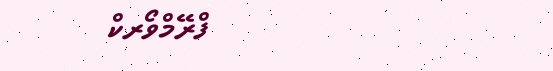ފްރޭމްވޯރކް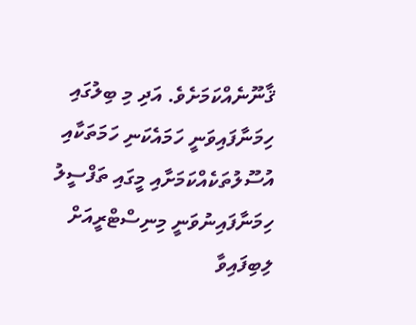ޤާނޫނެއްކަމަށެވެ. އަދި މި ބިލުގައި ހިމަނާފައިވަނީ ހަމައެކަނި ހަމަތަކާއި އުސޫލުތަކެއްކަމަށާއި މީގައި ތަފްސީލު ހިމަނާފައިނުވަނީ މިނިސްޓްރީއަށް ލިބިފައިވާ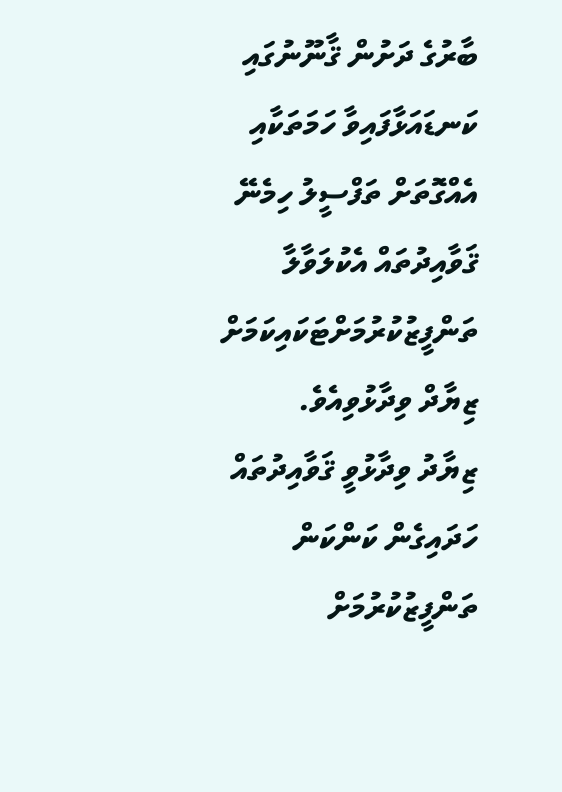ބާރުގެ ދަށުން ޤާނޫނުގައި ކަނޑައަޅާފައިވާ ހަމަތަކާއި އެއްގޮތަށް ތަފްސީލު ހިމެނޭ ޤަވާއިދުތައް އެކުލަވާލާ ތަންފީޒުކުރުމަށްޓަކައިކަމަށް ޒިޔާދް ވިދާޅުވިއެވެ.
ޒިޔާދު ވިދާޅުވީ ޤަވާއިދުތައް ހަދައިގެން ކަންކަން ތަންފީޒުކުރުމަށް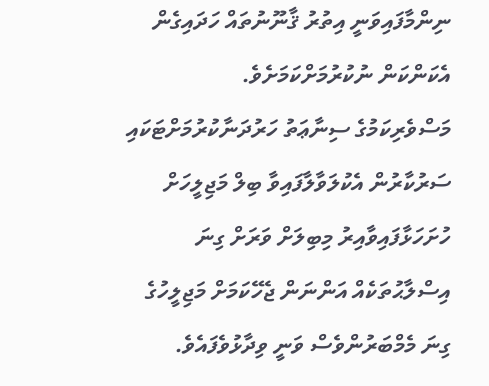ނިންމާފައިވަނީ އިތުރު ޤާނޫނުތައް ހަދައިގެން އެކަންކަން ނުކުރުމަށްކަމަށެވެ.
މަސްވެރިކަމުގެ ސިނާޢަތު ހަރުދަނާކުރުމަށްޓަކައި ސަރުކާރުން އެކުލަވާލާފައިވާ ބިލް މަޖިލީހަށް ހުށަހަޅާފައިވާއިރު މިބިލަށް ވަރަށް ގިނަ އިސްލާޙުތަކެއް އަންނަން ޖެހޭކަމަށް މަޖިލީހުގެ ގިނަ މެމްބަރުންވެސް ވަނީ ވިދާޅުވެފައެވެ.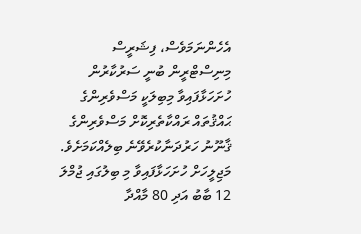އެހެންނަމަވެސް، ފިޝަރީސް މިނިސްޓްރީން ބުނީ ސަރުކާރުން ހުށަހަޅާފައިވާ މިބިލަކީ މަސްވެރިންގެ ޙައްޤުތައް ރައްކާތެރިކޮށް މަސްވެރިންގެ ޤާނޫނު ހަރުދަނާކުރެވޭނެ ބިލެއްކަމަށެވެ.
މަޖިލީހަށް ހުށަހަޅާފައިވާ މި ބިލުގައި ޖުމްލަ 12 ބާބު އަދި 80 މާއްދާ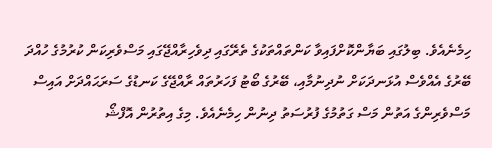ހިމެނެއެވެ. ބިލުގައި ބަޔާންކޮށްފައިވާ ކަންތައްތަކުގެ ތެރޭގައި ދިވެހިރާއްޖޭގައި މަސްވެރިކަން ކުރުމުގެ ހުއްދަ ބޭރުގެ އެއްވެސް އުޅަނދަކަށް ނުދިނުމާއި، ބޭރުގެ ބޯޓު ފަހަރުތައް ރާއްޖޭގެ ކަނޑުގެ ސަރަޙައްދަށް އައިސް މަސްވެރިންގެ އަތުން މަސް ގަތުމުގެ ފުރުސަތު ދިނުން ހިމެނެއެވެ. މިގެ އިތުރުން އޮފްޝޯ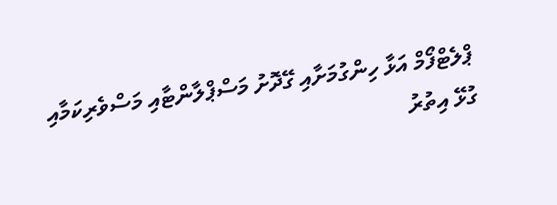ޕްލެޓްފޯމް އަޅާ ހިންގުމަށާއި ގޭދޮށު މަސްޕްލާންޓާއި މަސްވެރިކަމާއި ގުޅޭ އިތުރު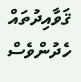ޤަވާއިދުތައް ހެދުންވެސް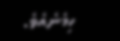ހިމެނެއެވެ.